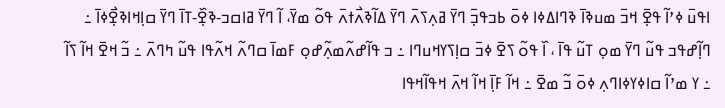ߊߟߎ߫ ߦߴߊ߬ ߟߐ߲߫ ߞߏ߫ ߘߎߢߊ߫ ߢߣߊߡߦߊ ߦߋ߫ ߕߏߟߏ߲߫ ߣߌ߫ ߥߍ߲ߖߍ߫ ߣߌ߫ ߡߊ߬ߢߍ߯ߙߍ߫ ߟߋ߬ ߘߌ߫، ߊ߬ ߣߌ߫ ߥߊߛߏ-ߢߐ߲߰-ߠߊ߫ ߣߌ߫ ߛߊ߲ߞߊߢߐ߲߯ߦߊ߫ ߸ ߣߊ߲߬ߝߟߏ ߟߎ߬ ߣߌ߫ ߘߋ߲ ߠߎ߬ ߟߊ߫ ، ߊ߰ ߟߋ߬ ߖߐ߫ ߦߏ߫ ߛߊ߲ߖߌߞߎߣߊ ߸ ߏ ߟߊ߬ߝߍ߬ߘߍ߲߬ߝߋ߲ ߓߘߊ߫ ߛߣߍ߬ ߞߍ߬ߟߊ ߟߎ߬ ߤߣߍ߫ ߸ ߏ߬ ߞߐ߫ ߞߊ߬ ߖߊ߬ ߸ ߌ ߘߴߊ߬ ߛߊߦߌߦߊߣߍ߲ ߦߋ߫ ߏ߬ ߘߐ߫ ߸ ߞߊ߬ ߓߊ߲߫ ߞߊ߬ ߞߍ߫ ߞߟߊ߬ߞߟߊ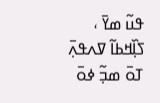ߟߎ߬ ߘߌ߫ ، ߖߊ߲߰ߞߕߊ߬ ߜߍߟߍ߲߫ ߠߋ߫ ߘߏ߲߬ ߦߋ߫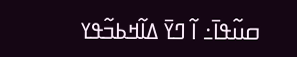ߛߎ߬ߟߊ߫߸ ߊ߬ ߣߌ߫ ߡߊ߬ߞߕߏ߬ߟߌ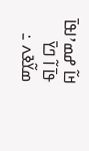ߞߊ߬ ߝߘߴߊߟߊ߫ ߟߊ߫ ߊ߬ ߣߌ߫ ߘߌ߬ߢߍ ߸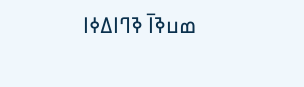ߘߎߢߊ߫ ߢߣߊߡߦߊ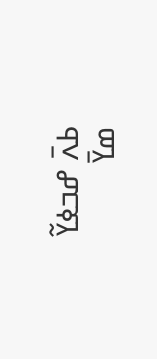ߕߍ߫ ߝߏߦߌ߬ ߘߌ߫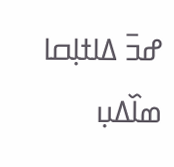ߝߏ߫ ߡߊߙߊ߲ߛߊ ߘߊ߰ߡߎ߲